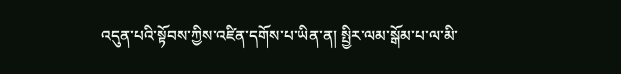འདུན་པའི་སྟོབས་ཀྱིས་འཛིན་དགོས་པ་ཡིན་ན། སྤྱིར་ལམ་སྒོམ་པ་ལ་མི་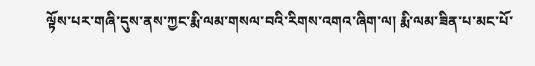ལྟོས་པར་གཞི་དུས་ནས་ཀྱང་རྨི་ལམ་གསལ་བའི་རིགས་འགའ་ཞིག་ལ། རྨི་ལམ་ཟིན་པ་མང་པོ་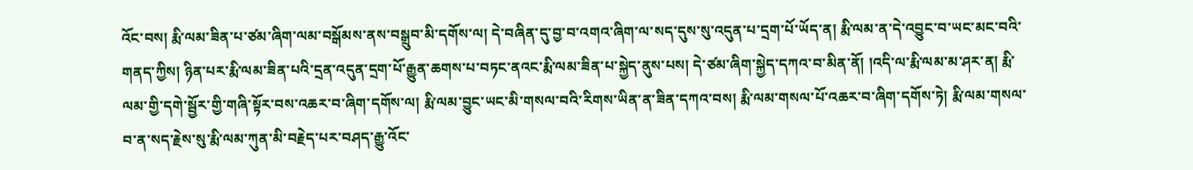འོང་བས། རྨི་ལམ་ཟིན་པ་ཙམ་ཞིག་ལམ་བསྒོམས་ནས་བསྒྲུབ་མི་དགོས་ལ། དེ་བཞིན་དུ་བྱ་བ་འགའ་ཞིག་ལ་སད་དུས་སུ་འདུན་པ་དྲག་པོ་ཡོད་ན། རྨི་ལམ་ན་དེ་འབྱུང་བ་ཡང་མང་བའི་གནད་ཀྱིས། ཉིན་པར་རྨི་ལམ་ཟིན་པའི་དྲན་འདུན་དྲག་པོ་རྒྱུན་ཆགས་པ་བཏང་ནའང་རྨི་ལམ་ཟིན་པ་སྐྱེད་ནུས་པས། དེ་ཙམ་ཞིག་སྐྱེད་དཀའ་བ་མིན་ནོ། །འདི་ལ་རྨི་ལམ་མ་ཤར་ན། རྨི་ལམ་གྱི་དགེ་སྦྱོར་གྱི་གཞི་སྟོར་བས་འཆར་བ་ཞིག་དགོས་ལ། རྨི་ལམ་བྱུང་ཡང་མི་གསལ་བའི་རིགས་ཡིན་ན་ཟིན་དཀའ་བས། རྨི་ལམ་གསལ་པོ་འཆར་བ་ཞིག་དགོས་ཏེ། རྨི་ལམ་གསལ་བ་ན་སད་རྗེས་སུ་རྨི་ལམ་ཀུན་མི་བརྗེད་པར་བཤད་རྒྱུ་འོང་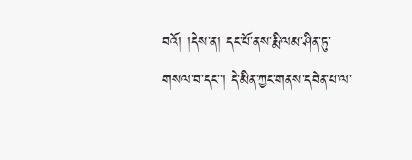བའོ། །དེས་ན། དང་པོ་ནས་རྨི་ལམ་ཤིན་ཏུ་གསལ་བ་དང་་། དེ་མིན་ཀྱང་གནས་དབེན་པ་ལ་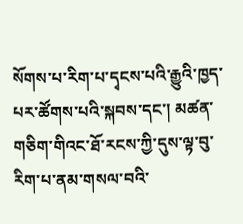སོགས་པ་རིག་པ་དྭངས་པའི་རྒྱུའི་ཁྱད་པར་ཚོགས་པའི་སྐབས་དང་། མཚན་གཅིག་གིའང་ཐོ་རངས་ཀྱི་དུས་ལྟ་བུ་རིག་པ་ནམ་གསལ་བའི་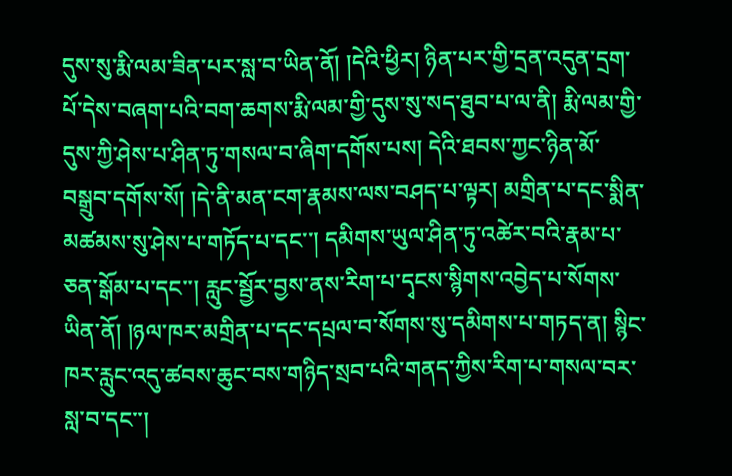དུས་སུ་རྨི་ལམ་ཟིན་པར་སླ་བ་ཡིན་ནོ། །དེའི་ཕྱིར། ཉིན་པར་གྱི་དྲན་འདུན་དྲག་པོ་དེས་བཞག་པའི་བག་ཆགས་རྨི་ལམ་གྱི་དུས་སུ་སད་ཐུབ་པ་ལ་ནི། རྨི་ལམ་གྱི་དུས་ཀྱི་ཤེས་པ་ཤིན་ཏུ་གསལ་བ་ཞིག་དགོས་པས། དེའི་ཐབས་ཀྱང་ཉིན་མོ་བསྒྲུབ་དགོས་སོ། །དེ་ནི་མན་ངག་རྣམས་ལས་བཤད་པ་ལྟར། མགྲིན་པ་དང་སྨིན་མཚམས་སུ་ཤེས་པ་གཏོད་པ་དང་་། དམིགས་ཡུལ་ཤིན་ཏུ་འཚེར་བའི་རྣམ་པ་ཅན་སྒོམ་པ་དང་་། རླུང་སྦྱོར་བྱས་ནས་རིག་པ་དྭངས་སྙིགས་འབྱེད་པ་སོགས་ཡིན་ནོ། །ཉལ་ཁར་མགྲིན་པ་དང་དཔྲལ་བ་སོགས་སུ་དམིགས་པ་གཏད་ན། སྙིང་ཁར་རླུང་འདུ་ཚབས་ཆུང་བས་གཉིད་སྲབ་པའི་གནད་ཀྱིས་རིག་པ་གསལ་བར་སླ་བ་དང་་།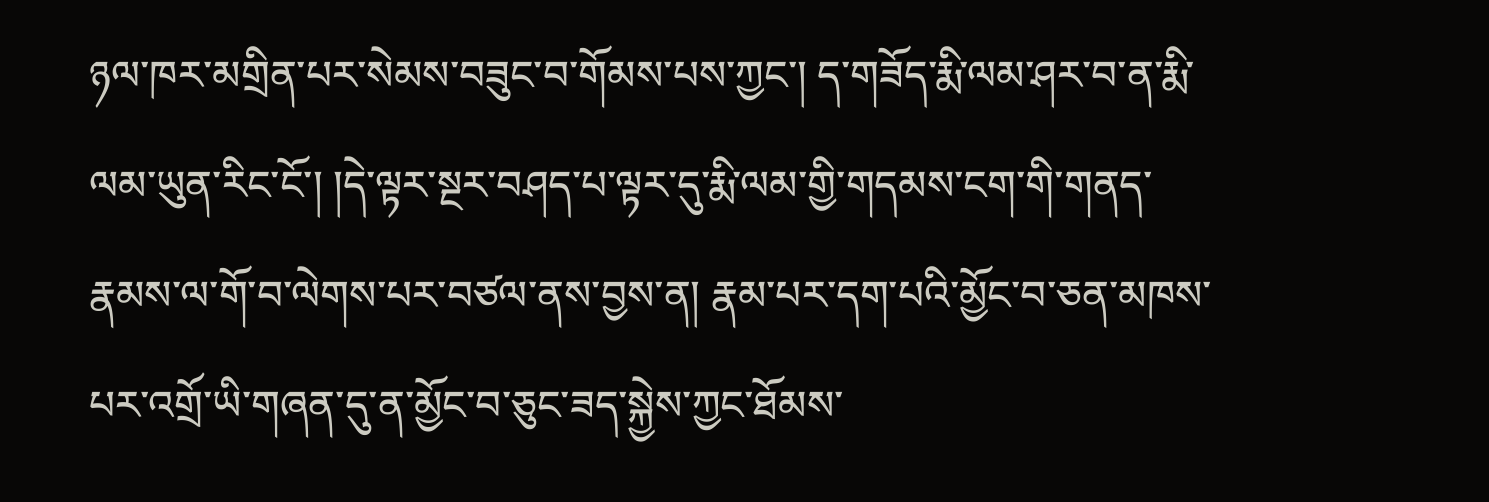ཉལ་ཁར་མགྲིན་པར་སེམས་བཟུང་བ་གོམས་པས་ཀྱང་། ད་གཟོད་རྨི་ལམ་ཤར་བ་ན་རྨི་ལམ་ཡུན་རིང་ངོ་། །དེ་ལྟར་སྔར་བཤད་པ་ལྟར་དུ་རྨི་ལམ་གྱི་གདམས་ངག་གི་གནད་རྣམས་ལ་གོ་བ་ལེགས་པར་བཙལ་ནས་བྱས་ན། རྣམ་པར་དག་པའི་མྱོང་བ་ཅན་མཁས་པར་འགྲོ་ཡི་གཞན་དུ་ན་མྱོང་བ་ཅུང་ཟད་སྐྱེས་ཀྱང་ཐོམས་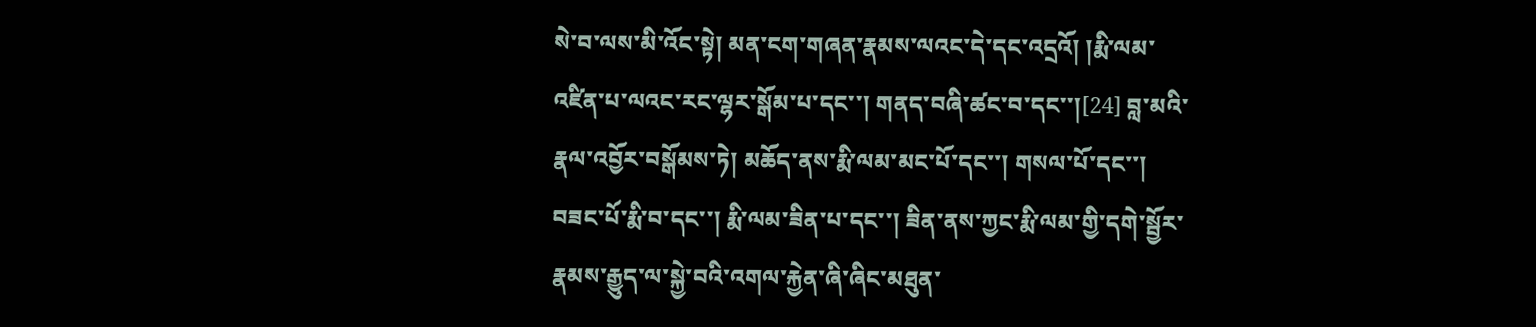སེ་བ་ལས་མི་འོང་སྟེ། མན་ངག་གཞན་རྣམས་ལའང་དེ་དང་འདྲའོ། །རྨི་ལམ་འཛིན་པ་ལའང་རང་ལྷར་སྒོམ་པ་དང་་། གནད་བཞི་ཚང་བ་དང་་།[24] བླ་མའི་རྣལ་འབྱོར་བསྒོམས་ཏེ། མཆོད་ནས་རྨི་ལམ་མང་པོ་དང་་། གསལ་པོ་དང་་། བཟང་པོ་རྨི་བ་དང་་། རྨི་ལམ་ཟིན་པ་དང་་། ཟིན་ནས་ཀྱང་རྨི་ལམ་གྱི་དགེ་སྦྱོར་རྣམས་རྒྱུད་ལ་སྐྱེ་བའི་འགལ་རྐྱེན་ཞི་ཞིང་མཐུན་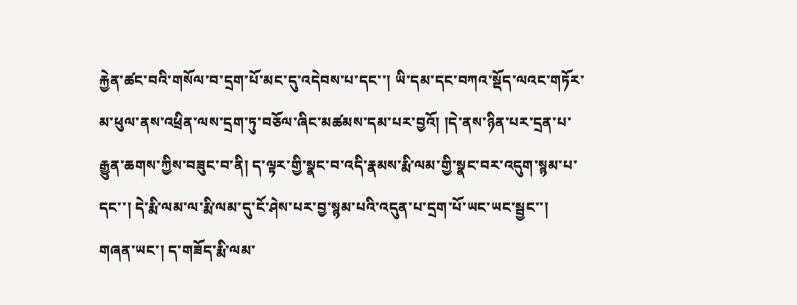རྐྱེན་ཚང་བའི་གསོལ་བ་དྲག་པོ་མང་དུ་འདེབས་པ་དང་་། ཡི་དམ་དང་བཀའ་སྡོད་ལའང་གཏོར་མ་ཕུལ་ནས་འཕྲིན་ལས་དྲག་ཏུ་བཅོལ་ཞིང་མཚམས་དམ་པར་བྱའོ། །དེ་ནས་ཉིན་པར་དྲན་པ་རྒྱུན་ཆགས་ཀྱིས་བཟུང་བ་ནི། ད་ལྟར་གྱི་སྣང་བ་འདི་རྣམས་རྨི་ལམ་གྱི་སྣང་བར་འདུག་སྙམ་པ་དང་་། དེ་རྨི་ལམ་ལ་རྨི་ལམ་དུ་ངོ་ཤེས་པར་བྱ་སྙམ་པའི་འདུན་པ་དྲག་པོ་ཡང་ཡང་སྦྱང་་། གཞན་ཡང་། ད་གཟོད་རྨི་ལམ་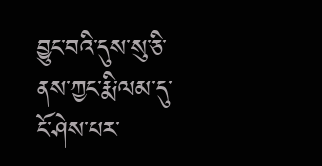བྱུང་བའི་དུས་སུ་ཅི་ནས་ཀྱང་རྨི་ལམ་དུ་ངོ་ཤེས་པར་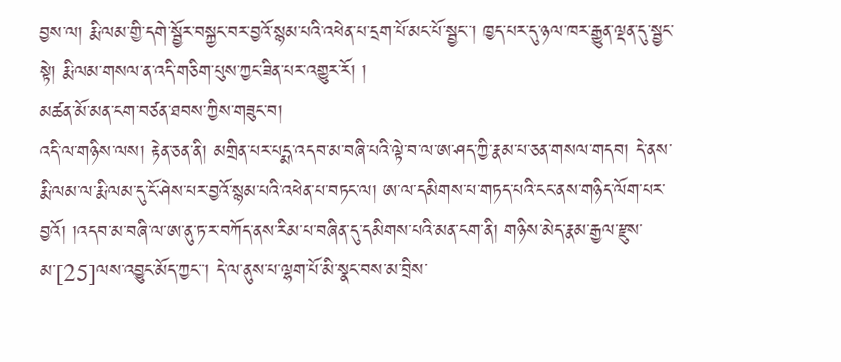བྱས་ལ། རྨི་ལམ་གྱི་དགེ་སྦྱོར་བསྐྱང་བར་བྱའོ་སྙམ་པའི་འཕེན་པ་དྲག་པོ་མང་པོ་སྦྱང་་། ཁྱད་པར་དུ་ཉལ་ཁར་རྒྱུན་ལྡན་དུ་སྦྱང་སྟེ། རྨི་ལམ་གསལ་ན་འདི་གཅིག་པུས་ཀྱང་ཟིན་པར་འགྱུར་རོ། །
མཚན་མོ་མན་ངག་བཙན་ཐབས་ཀྱིས་གཟུང་བ།
འདི་ལ་གཉིས་ལས། རྟེན་ཅན་ནི། མགྲིན་པར་པདྨ་འདབ་མ་བཞི་པའི་ལྟེ་བ་ལ་ཨ་ཤད་ཀྱི་རྣམ་པ་ཅན་གསལ་གདབ། དེ་ནས་རྨི་ལམ་ལ་རྨི་ལམ་དུ་ངོ་ཤེས་པར་བྱའོ་སྙམ་པའི་འཕེན་པ་བཏང་ལ། ཨ་ལ་དམིགས་པ་གཏད་པའི་ངང་ནས་གཉིད་ལོག་པར་བྱའོ། །འདབ་མ་བཞི་ལ་ཨ་ནུ་ཏ་ར་བཀོད་ནས་རིམ་པ་བཞིན་དུ་དམིགས་པའི་མན་ངག་ནི། གཉིས་མེད་རྣམ་རྒྱལ་རྫུས་མ་[25]ལས་འབྱུང་མོད་ཀྱང་་། དེ་ལ་ནུས་པ་ལྷག་པོ་མི་སྣང་བས་མ་བྲིས་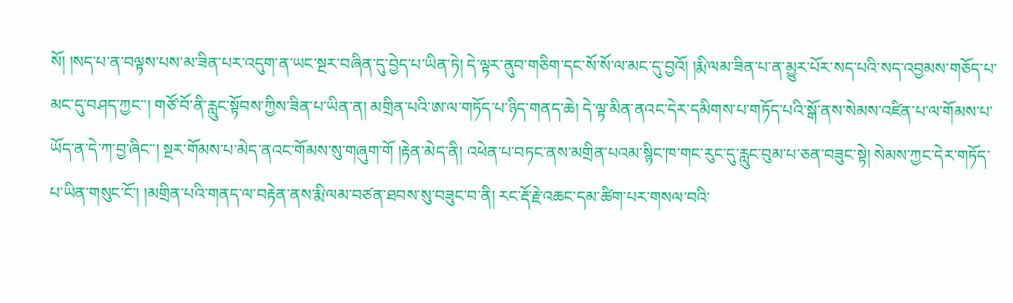སོ། །སད་པ་ན་བལྟས་པས་མ་ཟིན་པར་འདུག་ན་ཡང་སྔར་བཞིན་དུ་བྱེད་པ་ཡིན་ཏེ། དེ་ལྟར་ནུབ་གཅིག་དང་སོ་སོ་ལ་མང་དུ་བྱའོ། །རྨི་ལམ་ཟིན་པ་ན་མྱུར་པོར་སད་པའི་སད་འབྱམས་གཅོད་པ་མང་དུ་བཤད་ཀྱང་་། གཙོ་བོ་ནི་རླུང་སྟོབས་ཀྱིས་ཟིན་པ་ཡིན་ན། མགྲིན་པའི་ཨ་ལ་གཏོད་པ་ཉིད་གནད་ཆེ། དེ་ལྟ་མིན་ནའང་དེར་དམིགས་པ་གཏོད་པའི་སྒོ་ནས་སེམས་འཛིན་པ་ལ་གོམས་པ་ཡོད་ན་དེ་ཀ་བྱ་ཞིང་་། སྔར་གོམས་པ་མེད་ནའང་གོམས་སུ་གཞུག་གོ །རྟེན་མེད་ནི། འཕེན་པ་བཏང་ནས་མགྲིན་པའམ་སྙིང་ཁ་གང་རུང་དུ་རླུང་བུམ་པ་ཅན་བཟུང་སྟེ། སེམས་ཀྱང་དེར་གཏོད་པ་ཡིན་གསུང་ངོ་། །མགྲིན་པའི་གནད་ལ་བརྟེན་ནས་རྨི་ལམ་བཙན་ཐབས་སུ་བཟུང་བ་ནི། རང་རྡོ་རྗེ་འཆང་དམ་ཚིག་པར་གསལ་བའི་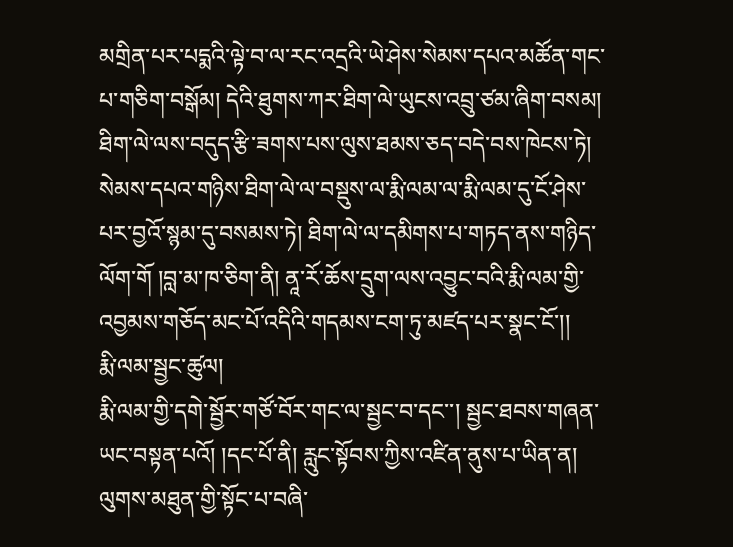མགྲིན་པར་པདྨའི་ལྟེ་བ་ལ་རང་འདྲའི་ཡེ་ཤེས་སེམས་དཔའ་མཚོན་གང་པ་གཅིག་བསྒོམ། དེའི་ཐུགས་ཀར་ཐིག་ལེ་ཡུངས་འབྲུ་ཙམ་ཞིག་བསམ། ཐིག་ལེ་ལས་བདུད་རྩི་ཟགས་པས་ལུས་ཐམས་ཅད་བདེ་བས་ཁེངས་ཏེ། སེམས་དཔའ་གཉིས་ཐིག་ལེ་ལ་བསྡུས་ལ་རྨི་ལམ་ལ་རྨི་ལམ་དུ་ངོ་ཤེས་པར་བྱའོ་སྙམ་དུ་བསམས་ཏེ། ཐིག་ལེ་ལ་དམིགས་པ་གཏད་ནས་གཉིད་ལོག་གོ །བླ་མ་ཁ་ཅིག་ནི། ནཱ་རོ་ཆོས་དྲུག་ལས་འབྱུང་བའི་རྨི་ལམ་གྱི་འབྱམས་གཅོད་མང་པོ་འདིའི་གདམས་ངག་ཏུ་མཛད་པར་སྣང་ངོ་།།
རྨི་ལམ་སྦྱང་ཚུལ།
རྨི་ལམ་གྱི་དགེ་སྦྱོར་གཙོ་བོར་གང་ལ་སྦྱང་བ་དང་་། སྦྱང་ཐབས་གཞན་ཡང་བསྟན་པའོ། །དང་པོ་ནི། རླུང་སྟོབས་ཀྱིས་འཛིན་ནུས་པ་ཡིན་ན། ལུགས་མཐུན་གྱི་སྟོང་པ་བཞི་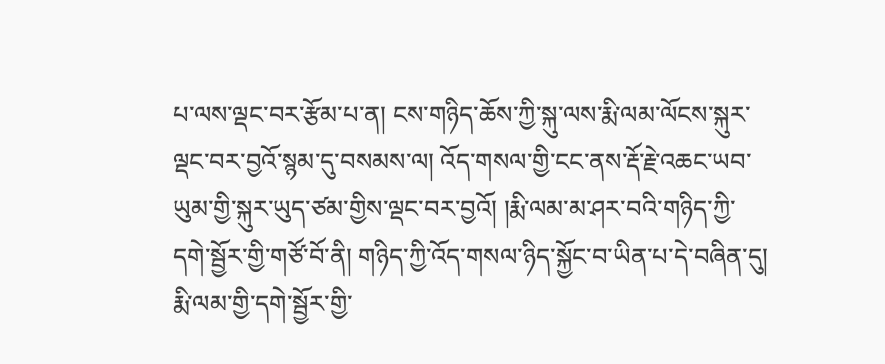པ་ལས་ལྡང་བར་རྩོམ་པ་ན། ངས་གཉིད་ཆོས་ཀྱི་སྐུ་ལས་རྨི་ལམ་ལོངས་སྐུར་ལྡང་བར་བྱའོ་སྙམ་དུ་བསམས་ལ། འོད་གསལ་གྱི་ངང་ནས་རྡོ་རྗེ་འཆང་ཡབ་ཡུམ་གྱི་སྐུར་ཡུད་ཙམ་གྱིས་ལྡང་བར་བྱའོ། །རྨི་ལམ་མ་ཤར་བའི་གཉིད་ཀྱི་དགེ་སྦྱོར་གྱི་གཙོ་བོ་ནི། གཉིད་ཀྱི་འོད་གསལ་ཉིད་སྐྱོང་བ་ཡིན་པ་དེ་བཞིན་དུ། རྨི་ལམ་གྱི་དགེ་སྦྱོར་གྱི་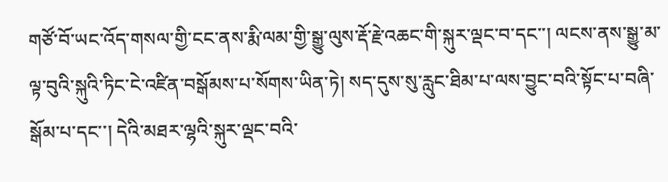གཙོ་བོ་ཡང་འོད་གསལ་གྱི་ངང་ནས་རྨི་ལམ་གྱི་སྒྱུ་ལུས་རྡོ་རྗེ་འཆང་གི་སྐུར་ལྡང་བ་དང་་། ལངས་ནས་སྒྱུ་མ་ལྟ་བུའི་སྐུའི་ཏིང་ངེ་འཛིན་བསྒོམས་པ་སོགས་ཡིན་ཏེ། སད་དུས་སུ་རླུང་ཐིམ་པ་ལས་བྱུང་བའི་སྟོང་པ་བཞི་སྒོམ་པ་དང་་། དེའི་མཐར་ལྷའི་སྐུར་ལྡང་བའི་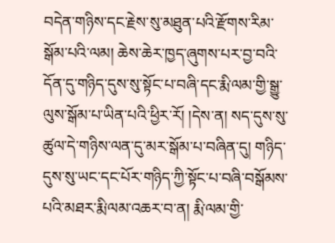བདེན་གཉིས་དང་རྗེས་སུ་མཐུན་པའི་རྫོགས་རིམ་སྒོམ་པའི་ལམ། ཆེས་ཆེར་ཁྱད་ཞུགས་པར་བྱ་བའི་དོན་དུ་གཉིད་དུས་སུ་སྟོང་པ་བཞི་དང་རྨི་ལམ་གྱི་སྒྱུ་ལུས་སྒོམ་པ་ཡིན་པའི་ཕྱིར་རོ། །དེས་ན། སད་དུས་སུ་ཚུལ་དེ་གཉིས་ལན་དུ་མར་སྒོམ་པ་བཞིན་དུ། གཉིད་དུས་སུ་ཡང་དང་པོར་གཉིད་ཀྱི་སྟོང་པ་བཞི་བསྒོམས་པའི་མཐར་རྨི་ལམ་འཆར་བ་ན། རྨི་ལམ་གྱི་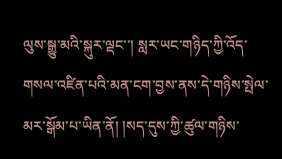ལུས་སྒྱུ་མའི་སྐུར་ལྡང་་། སླར་ཡང་གཉིད་ཀྱི་འོད་གསལ་འཛིན་པའི་མན་ངག་བྱས་ནས་དེ་གཉིས་སྤེལ་མར་སྒོམ་པ་ཡིན་ནོ། །སད་དུས་ཀྱི་ཚུལ་གཉིས་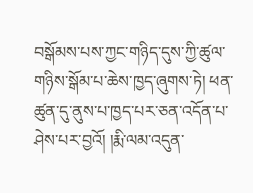བསྒོམས་པས་ཀྱང་གཉིད་དུས་ཀྱི་ཚུལ་གཉིས་སྒོམ་པ་ཆེས་ཁྱད་ཞུགས་ཏེ། ཕན་ཚུན་དུ་ནུས་པ་ཁྱད་པར་ཅན་འདོན་པ་ཤེས་པར་བྱའོ། །རྨི་ལམ་འདུན་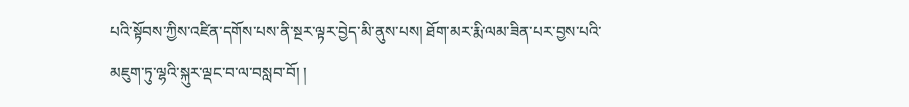པའི་སྟོབས་ཀྱིས་འཛིན་དགོས་པས་ནི་སྔར་ལྟར་བྱེད་མི་ནུས་པས། ཐོག་མར་རྨི་ལམ་ཟིན་པར་བྱས་པའི་མཇུག་ཏུ་ལྷའི་སྐུར་ལྡང་བ་ལ་བསླབ་བོ། །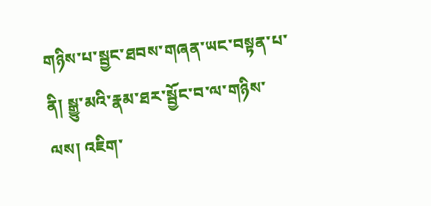གཉིས་པ་སྦྱང་ཐབས་གཞན་ཡང་བསྟན་པ་ནི། སྒྱུ་མའི་རྣམ་ཐར་སྦྱོང་བ་ལ་གཉིས་ལས། འཇིག་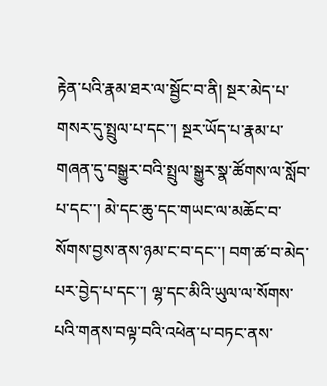རྟེན་པའི་རྣམ་ཐར་ལ་སྦྱོང་བ་ནི། སྔར་མེད་པ་གསར་དུ་སྤྲུལ་པ་དང་་། སྔར་ཡོད་པ་རྣམ་པ་གཞན་དུ་བསྒྱུར་བའི་སྤྲུལ་སྒྱུར་སྣ་ཚོགས་ལ་སློབ་པ་དང་་། མེ་དང་ཆུ་དང་གཡང་ལ་མཆོང་བ་སོགས་བྱས་ནས་ཉམ་ང་བ་དང་་། བག་ཚ་བ་མེད་པར་བྱེད་པ་དང་་། ལྷ་དང་མིའི་ཡུལ་ལ་སོགས་པའི་གནས་བལྟ་བའི་འཕེན་པ་བཏང་ནས་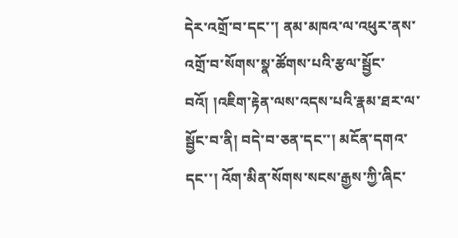དེར་འགྲོ་བ་དང་་། ནམ་མཁའ་ལ་འཕུར་ནས་འགྲོ་བ་སོགས་སྣ་ཚོགས་པའི་རྩལ་སྦྱོང་བའོ། །འཇིག་རྟེན་ལས་འདས་པའི་རྣམ་ཐར་ལ་སྦྱོང་བ་ནི། བདེ་བ་ཅན་དང་་། མངོན་དགའ་དང་་། འོག་མིན་སོགས་སངས་རྒྱས་ཀྱི་ཞིང་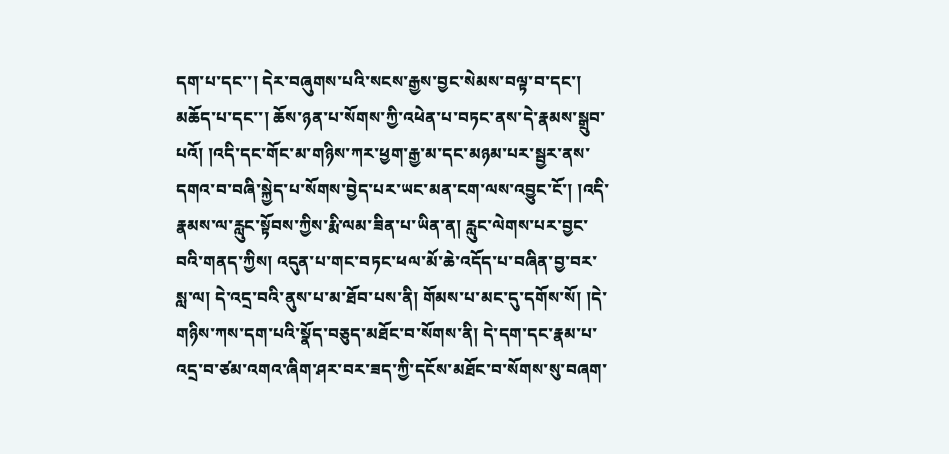དག་པ་དང་་། དེར་བཞུགས་པའི་སངས་རྒྱས་བྱང་སེམས་བལྟ་བ་དང་། མཆོད་པ་དང་་། ཆོས་ཉན་པ་སོགས་ཀྱི་འཕེན་པ་བཏང་ནས་དེ་རྣམས་སྒྲུབ་པའོ། །འདི་དང་གོང་མ་གཉིས་ཀར་ཕྱག་རྒྱ་མ་དང་མཉམ་པར་སྦྱར་ནས་དགའ་བ་བཞི་སྐྱེད་པ་སོགས་བྱེད་པར་ཡང་མན་ངག་ལས་འབྱུང་ངོ་། །འདི་རྣམས་ལ་རླུང་སྟོབས་ཀྱིས་རྨི་ལམ་ཟིན་པ་ཡིན་ན། རླུང་ལེགས་པར་བྱང་བའི་གནད་ཀྱིས། འདུན་པ་གང་བཏང་ཕལ་མོ་ཆེ་འདོད་པ་བཞིན་བྱ་བར་སླ་ལ། དེ་འདྲ་བའི་ནུས་པ་མ་ཐོབ་པས་ནི། གོམས་པ་མང་དུ་དགོས་སོ། །དེ་གཉིས་ཀས་དག་པའི་སྣོད་བཅུད་མཐོང་བ་སོགས་ནི། དེ་དག་དང་རྣམ་པ་འདྲ་བ་ཙམ་འགའ་ཞིག་ཤར་བར་ཟད་ཀྱི་དངོས་མཐོང་བ་སོགས་སུ་བཞག་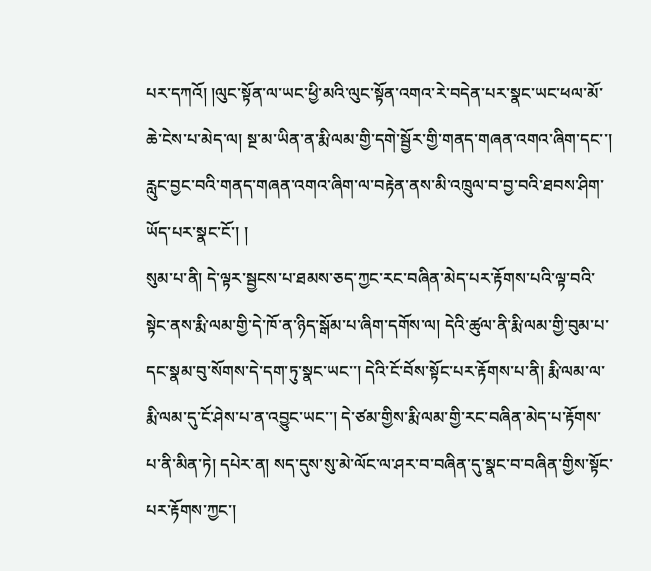པར་དཀའོ། །ལུང་སྟོན་ལ་ཡང་ཕྱི་མའི་ལུང་སྟོན་འགའ་རེ་བདེན་པར་སྣང་ཡང་ཕལ་མོ་ཆེ་ངེས་པ་མེད་ལ། སྔ་མ་ཡིན་ན་རྨི་ལམ་གྱི་དགེ་སྦྱོར་གྱི་གནད་གཞན་འགའ་ཞིག་དང་་། རླུང་བྱང་བའི་གནད་གཞན་འགའ་ཞིག་ལ་བརྟེན་ནས་མི་འཁྲུལ་བ་བྱ་བའི་ཐབས་ཤིག་ཡོད་པར་སྣང་ངོ་། །
སུམ་པ་ནི། དེ་ལྟར་སྦྱངས་པ་ཐམས་ཅད་ཀྱང་རང་བཞིན་མེད་པར་རྟོགས་པའི་ལྟ་བའི་སྟེང་ནས་རྨི་ལམ་གྱི་དེ་ཁོ་ན་ཉིད་སྒོམ་པ་ཞིག་དགོས་ལ། དེའི་ཚུལ་ནི་རྨི་ལམ་གྱི་བུམ་པ་དང་སྣམ་བུ་སོགས་དེ་དག་ཏུ་སྣང་ཡང་་། དེའི་ངོ་བོས་སྟོང་པར་རྟོགས་པ་ནི། རྨི་ལམ་ལ་རྨི་ལམ་དུ་ངོ་ཤེས་པ་ན་འབྱུང་ཡང་་། དེ་ཙམ་གྱིས་རྨི་ལམ་གྱི་རང་བཞིན་མེད་པ་རྟོགས་པ་ནི་མིན་ཏེ། དཔེར་ན། སད་དུས་སུ་མེ་ལོང་ལ་ཤར་བ་བཞིན་དུ་སྣང་བ་བཞིན་གྱིས་སྟོང་པར་རྟོགས་ཀྱང་།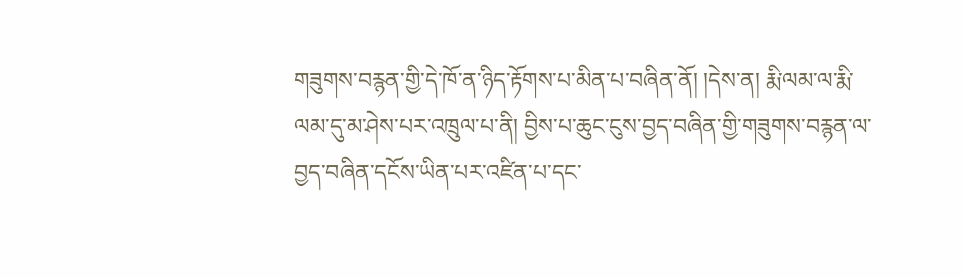གཟུགས་བརྙན་གྱི་དེ་ཁོ་ན་ཉིད་རྟོགས་པ་མིན་པ་བཞིན་ནོ། །དེས་ན། རྨི་ལམ་ལ་རྨི་ལམ་དུ་མ་ཤེས་པར་འཁྲུལ་པ་ནི། བྱིས་པ་ཆུང་ངུས་བྱད་བཞིན་གྱི་གཟུགས་བརྙན་ལ་བྱད་བཞིན་དངོས་ཡིན་པར་འཛིན་པ་དང་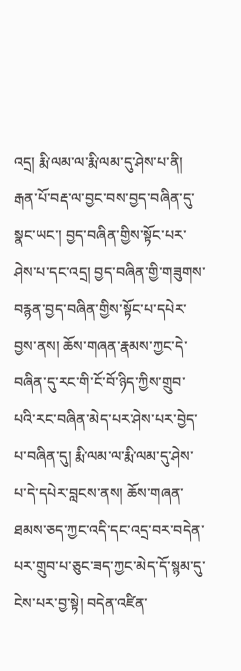འདྲ། རྨི་ལམ་ལ་རྨི་ལམ་དུ་ཤེས་པ་ནི། རྒན་པོ་བརྡ་ལ་བྱང་བས་བྱད་བཞིན་དུ་སྣང་ཡང་། བྱད་བཞིན་གྱིས་སྟོང་པར་ཤེས་པ་དང་འདྲ། བྱད་བཞིན་གྱི་གཟུགས་བརྙན་བྱད་བཞིན་གྱིས་སྟོང་པ་དཔེར་བྱས་ནས། ཆོས་གཞན་རྣམས་ཀྱང་དེ་བཞིན་དུ་རང་གི་ངོ་བོ་ཉིད་ཀྱིས་གྲུབ་པའི་རང་བཞིན་མེད་པར་ཤེས་པར་བྱེད་པ་བཞིན་དུ། རྨི་ལམ་ལ་རྨི་ལམ་དུ་ཤེས་པ་དེ་དཔེར་བླངས་ནས། ཆོས་གཞན་ཐམས་ཅད་ཀྱང་འདི་དང་འདྲ་བར་བདེན་པར་གྲུབ་པ་ཅུང་ཟད་ཀྱང་མེད་དོ་སྙམ་དུ་ངེས་པར་བྱ་སྟེ། བདེན་འཛིན་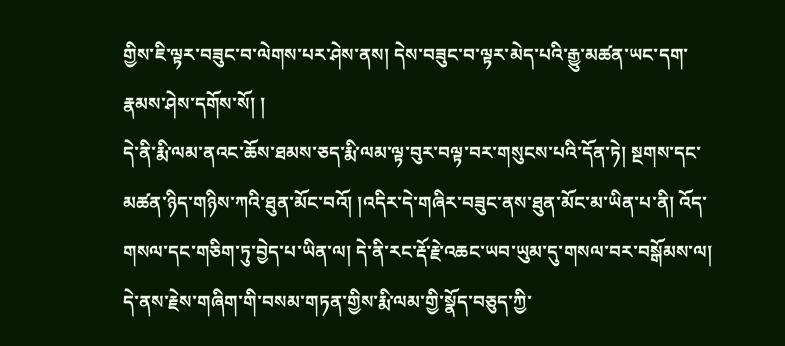གྱིས་ཇི་ལྟར་བཟུང་བ་ལེགས་པར་ཤེས་ནས། དེས་བཟུང་བ་ལྟར་མེད་པའི་རྒྱུ་མཚན་ཡང་དག་རྣམས་ཤེས་དགོས་སོ། །
དེ་ནི་རྨི་ལམ་ནའང་ཆོས་ཐམས་ཅད་རྨི་ལམ་ལྟ་བུར་བལྟ་བར་གསུངས་པའི་དོན་ཏེ། སྔགས་དང་མཚན་ཉིད་གཉིས་ཀའི་ཐུན་མོང་བའོ། །འདིར་དེ་གཞིར་བཟུང་ནས་ཐུན་མོང་མ་ཡིན་པ་ནི། འོད་གསལ་དང་གཅིག་ཏུ་བྱེད་པ་ཡིན་ལ། དེ་ནི་རང་རྡོ་རྗེ་འཆང་ཡབ་ཡུམ་དུ་གསལ་བར་བསྒོམས་ལ། དེ་ནས་རྗེས་གཞིག་གི་བསམ་གཏན་གྱིས་རྨི་ལམ་གྱི་སྣོད་བཅུད་ཀྱི་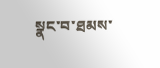སྣང་བ་ཐམས་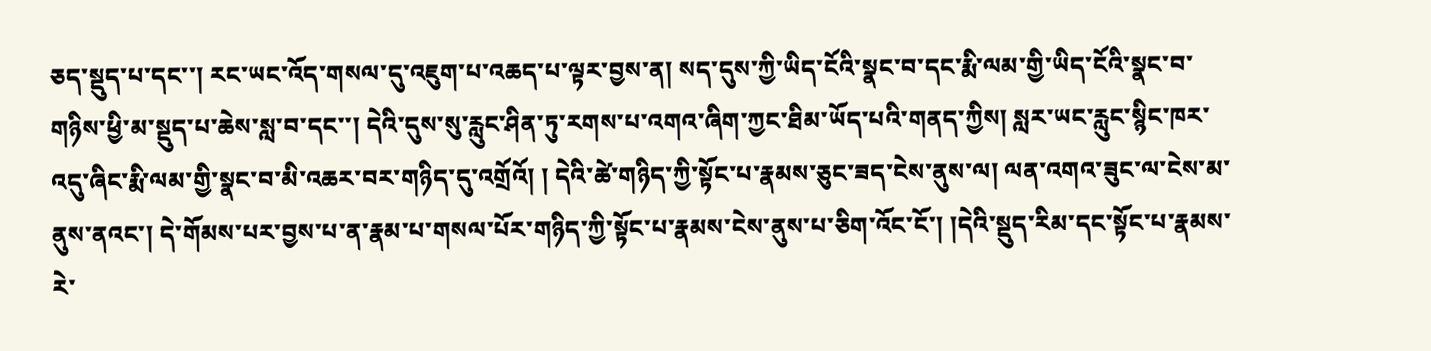ཅད་སྡུད་པ་དང་་། རང་ཡང་འོད་གསལ་དུ་འཇུག་པ་འཆད་པ་ལྟར་བྱས་ན། སད་དུས་ཀྱི་ཡིད་ངོའི་སྣང་བ་དང་རྨི་ལམ་གྱི་ཡིད་ངོའི་སྣང་བ་གཉིས་ཕྱི་མ་སྡུད་པ་ཆེས་སླ་བ་དང་་། དེའི་དུས་སུ་རླུང་ཤིན་ཏུ་རགས་པ་འགའ་ཞིག་ཀྱང་ཐིམ་ཡོད་པའི་གནད་ཀྱིས། སླར་ཡང་རླུང་སྙིང་ཁར་འདུ་ཞིང་རྨི་ལམ་གྱི་སྣང་བ་མི་འཆར་བར་གཉིད་དུ་འགྲོའོ། ། དེའི་ཚེ་གཉིད་ཀྱི་སྟོང་པ་རྣམས་ཅུང་ཟད་ངེས་ནུས་ལ། ལན་འགའ་ཟུང་ལ་ངེས་མ་ནུས་ནའང་། དེ་གོམས་པར་བྱས་པ་ན་རྣམ་པ་གསལ་པོར་གཉིད་ཀྱི་སྟོང་པ་རྣམས་ངེས་ནུས་པ་ཅིག་འོང་ངོ་། །དེའི་སྡུད་རིམ་དང་སྟོང་པ་རྣམས་རེ་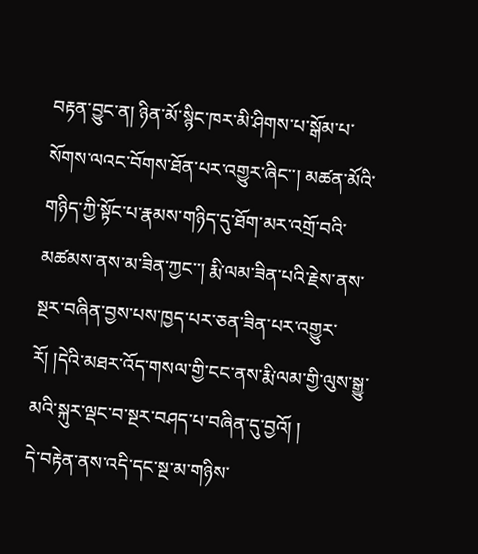བརྟན་བྱུང་ན། ཉིན་མོ་སྙིང་ཁར་མི་ཤིགས་པ་སྒོམ་པ་སོགས་ལའང་བོགས་ཐོན་པར་འགྱུར་ཞིང་་། མཚན་མོའི་གཉིད་ཀྱི་སྟོང་པ་རྣམས་གཉིད་དུ་ཐོག་མར་འགྲོ་བའི་མཚམས་ནས་མ་ཟིན་ཀྱང་་། རྨི་ལམ་ཟིན་པའི་རྗེས་ནས་སྔར་བཞིན་བྱས་པས་ཁྱད་པར་ཅན་ཟིན་པར་འགྱུར་རོ། །དེའི་མཐར་འོད་གསལ་གྱི་ངང་ནས་རྨི་ལམ་གྱི་ལུས་སྒྱུ་མའི་སྐུར་ལྡང་བ་སྔར་བཤད་པ་བཞིན་དུ་བྱའོ། །
དེ་བརྟེན་ནས་འདི་དང་སྔ་མ་གཉིས་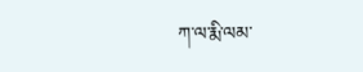ཀ་ལ་རྨི་ལམ་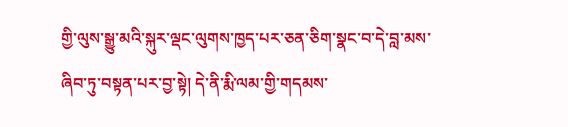གྱི་ལུས་སྒྱུ་མའི་སྐུར་ལྡང་ལུགས་ཁྱད་པར་ཅན་ཅིག་སྣང་བ་དེ་བླ་མས་ཞིབ་ཏུ་བསྟན་པར་བྱ་སྟེ། དེ་ནི་རྨི་ལམ་གྱི་གདམས་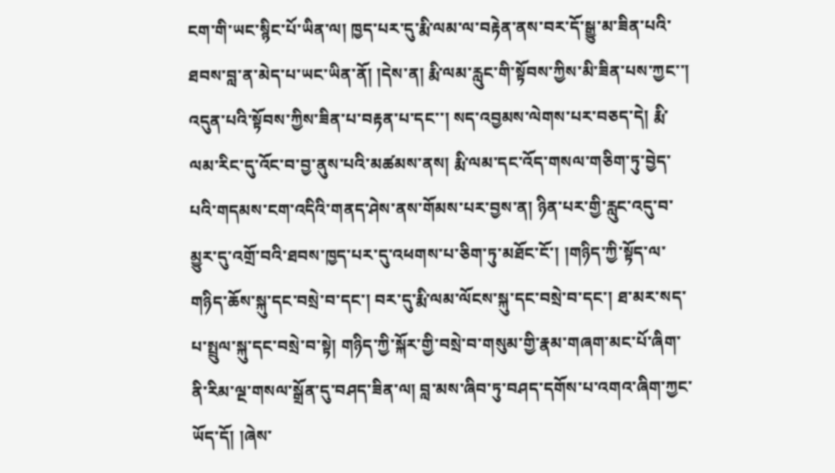ངག་གི་ཡང་སྙིང་པོ་ཡིན་ལ། ཁྱད་པར་དུ་རྨི་ལམ་ལ་བརྟེན་ནས་བར་དོ་སྒྱུ་མ་ཟིན་པའི་ཐབས་བླ་ན་མེད་པ་ཡང་ཡིན་ནོ། །དེས་ན། རྨི་ལམ་རླུང་གི་སྟོབས་ཀྱིས་མི་ཟིན་པས་ཀྱང་་། འདུན་པའི་སྟོབས་ཀྱིས་ཟིན་པ་བརྟན་པ་དང་་། སད་འབྱམས་ལེགས་པར་བཅད་དེ། རྨི་ལམ་རིང་དུ་འོང་བ་བྱ་ནུས་པའི་མཚམས་ནས། རྨི་ལམ་དང་འོད་གསལ་གཅིག་ཏུ་བྱེད་པའི་གདམས་ངག་འདིའི་གནད་ཤེས་ནས་གོམས་པར་བྱས་ན། ཉིན་པར་གྱི་རླུང་འདུ་བ་མྱུར་དུ་འགྲོ་བའི་ཐབས་ཁྱད་པར་དུ་འཕགས་པ་ཅིག་ཏུ་མཐོང་ངོ་། །གཉིད་ཀྱི་སྟོད་ལ་གཉིད་ཆོས་སྐུ་དང་བསྲེ་བ་དང་། བར་དུ་རྨི་ལམ་ལོངས་སྐུ་དང་བསྲེ་བ་དང་། ཐ་མར་སད་པ་སྤྲུལ་སྐུ་དང་བསྲེ་བ་སྟེ། གཉིད་ཀྱི་སྐོར་གྱི་བསྲེ་བ་གསུམ་གྱི་རྣམ་གཞག་མང་པོ་ཞིག་ནི་རིམ་ལྔ་གསལ་སྒྲོན་དུ་བཤད་ཟིན་ལ། བླ་མས་ཞིབ་ཏུ་བཤད་དགོས་པ་འགའ་ཞིག་ཀྱང་ཡོད་དོ། །ཞེས་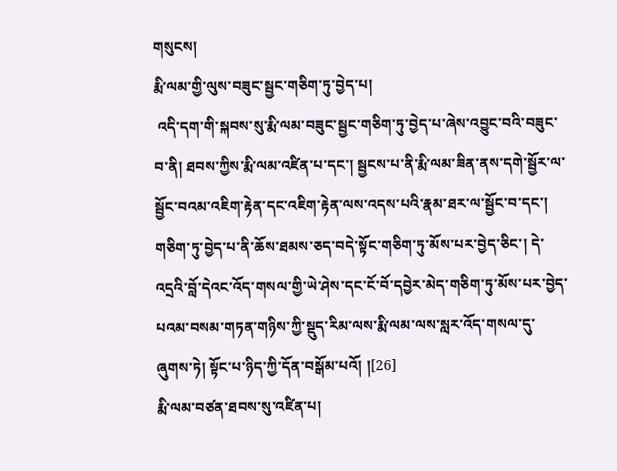གསུངས།
རྨི་ལམ་གྱི་ལུས་བཟུང་སྦྱང་གཅིག་ཏུ་བྱེད་པ།
 འདི་དག་གི་སྐབས་སུ་རྨི་ལམ་བཟུང་སྦྱང་གཅིག་ཏུ་བྱེད་པ་ཞེས་འབྱུང་བའི་བཟུང་བ་ནི། ཐབས་ཀྱིས་རྨི་ལམ་འཛིན་པ་དང་། སྦྱངས་པ་ནི་རྨི་ལམ་ཟིན་ནས་དགེ་སྦྱོར་ལ་སྦྱོང་བའམ་འཇིག་རྟེན་དང་འཇིག་རྟེན་ལས་འདས་པའི་རྣམ་ཐར་ལ་སྦྱོང་བ་དང་། གཅིག་ཏུ་བྱེད་པ་ནི་ཆོས་ཐམས་ཅད་བདེ་སྟོང་གཅིག་ཏུ་མོས་པར་བྱེད་ཅིང་། དེ་འདྲའི་བློ་དེའང་འོད་གསལ་གྱི་ཡེ་ཤེས་དང་ངོ་བོ་དབྱེར་མེད་གཅིག་ཏུ་མོས་པར་བྱེད་པའམ་བསམ་གཏན་གཉིས་ཀྱི་སྡུད་རིམ་ལས་རྨི་ལམ་ལས་སླར་འོད་གསལ་དུ་ཞུགས་ཏེ། སྟོང་པ་ཉིད་ཀྱི་དོན་བསྒོམ་པའོ། །[26]
རྨི་ལམ་བཙན་ཐབས་སུ་འཛིན་པ།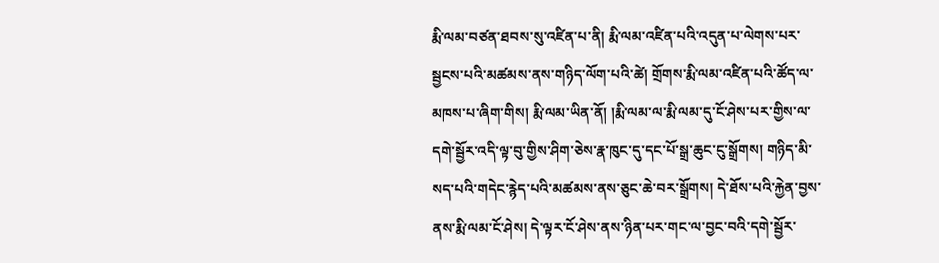རྨི་ལམ་བཙན་ཐབས་སུ་འཛིན་པ་ནི། རྨི་ལམ་འཛིན་པའི་འདུན་པ་ལེགས་པར་སྦྱངས་པའི་མཚམས་ནས་གཉིད་ལོག་པའི་ཚེ། གྲོགས་རྨི་ལམ་འཛིན་པའི་ཚོད་ལ་མཁས་པ་ཞིག་གིས། རྨི་ལམ་ཡིན་ནོ། །རྨི་ལམ་ལ་རྨི་ལམ་དུ་ངོ་ཤེས་པར་གྱིས་ལ་དགེ་སྦྱོར་འདི་ལྟ་བུ་གྱིས་ཤིག་ཅེས་རྣ་ཁུང་དུ་དང་པོ་སྒྲ་ཆུང་ངུ་སྒྲོགས། གཉིད་མི་སད་པའི་གདེང་རྙེད་པའི་མཚམས་ནས་ཅུང་ཆེ་བར་སྒྲོགས། དེ་ཐོས་པའི་རྐྱེན་བྱས་ནས་རྨི་ལམ་ངོ་ཤེས། དེ་ལྟར་ངོ་ཤེས་ནས་ཉིན་པར་གང་ལ་བྱང་བའི་དགེ་སྦྱོར་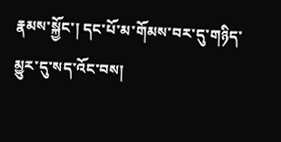རྣམས་སྐྱོང་། དང་པོ་མ་གོམས་བར་དུ་གཉིད་མྱུར་དུ་སད་འོང་བས།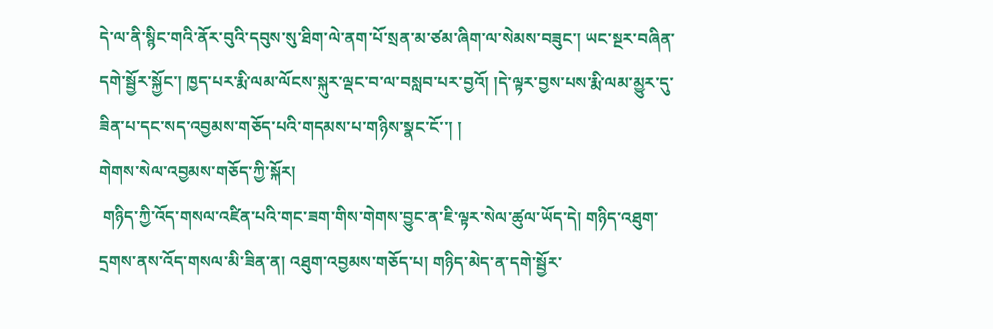དེ་ལ་ནི་སྙིང་གའི་ནོར་བུའི་དབུས་སུ་ཐིག་ལེ་ནག་པོ་སྲན་མ་ཙམ་ཞིག་ལ་སེམས་བཟུང་། ཡང་སྔར་བཞིན་དགེ་སྦྱོར་སྐྱོང་། ཁྱད་པར་རྨི་ལམ་ལོངས་སྐུར་ལྡང་བ་ལ་བསླབ་པར་བྱའོ། །དེ་ལྟར་བྱས་པས་རྨི་ལམ་མྱུར་དུ་ཟིན་པ་དང་སད་འབྱམས་གཅོད་པའི་གདམས་པ་གཉིས་སྣང་ངོ་་། །
གེགས་སེལ་འབྱམས་གཅོད་ཀྱི་སྐོར།
 གཉིད་ཀྱི་འོད་གསལ་འཛིན་པའི་གང་ཟག་གིས་གེགས་བྱུང་ན་ཇི་ལྟར་སེལ་ཚུལ་ཡོད་དེ། གཉིད་འཐུག་དྲགས་ནས་འོད་གསལ་མི་ཟིན་ན། འཐུག་འབྱམས་གཅོད་པ། གཉིད་མེད་ན་དགེ་སྦྱོར་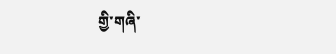གྱི་གཞི་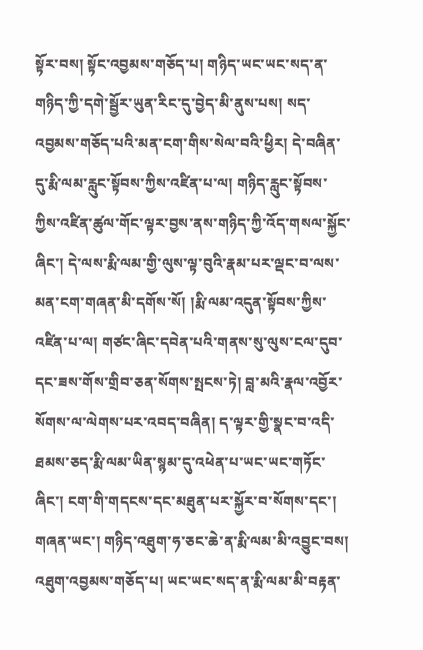སྟོར་བས། སྟོང་འབྱམས་གཅོད་པ། གཉིད་ཡང་ཡང་སད་ན་གཉིད་ཀྱི་དགེ་སྦྱོར་ཡུན་རིང་དུ་བྱེད་མི་ནུས་པས། སད་འབྱམས་གཅོད་པའི་མན་ངག་གིས་སེལ་བའི་ཕྱིར། དེ་བཞིན་དུ་རྨི་ལམ་རླུང་སྟོབས་ཀྱིས་འཛིན་པ་ལ། གཉིད་རླུང་སྟོབས་ཀྱིས་འཛིན་ཚུལ་གོང་ལྟར་བྱས་ནས་གཉིད་ཀྱི་འོད་གསལ་སྐྱོང་ཞིང་། དེ་ལས་རྨི་ལམ་གྱི་ལུས་ལྟ་བུའི་རྣམ་པར་ལྡང་བ་ལས་མན་ངག་གཞན་མི་དགོས་སོ། །རྨི་ལམ་འདུན་སྟོབས་ཀྱིས་འཛིན་པ་ལ། གཙང་ཞིང་དབེན་པའི་གནས་སུ་ལུས་ངལ་དུབ་དང་ཟས་གོས་གྲིབ་ཅན་སོགས་སྤངས་ཏེ། བླ་མའི་རྣལ་འབྱོར་སོགས་ལ་ལེགས་པར་འབད་བཞིན། ད་ལྟར་གྱི་སྣང་བ་འདི་ཐམས་ཅད་རྨི་ལམ་ཡིན་སྙམ་དུ་འཕེན་པ་ཡང་ཡང་གཏོང་ཞིང་། ངག་གི་གདངས་དང་མཐུན་པར་སྐྱོར་བ་སོགས་དང་། གཞན་ཡང་། གཉིད་འཐུག་ཧ་ཅང་ཆེ་ན་རྨི་ལམ་མི་འབྱུང་བས། འཐུག་འབྱམས་གཅོད་པ། ཡང་ཡང་སད་ན་རྨི་ལམ་མི་བརྟན་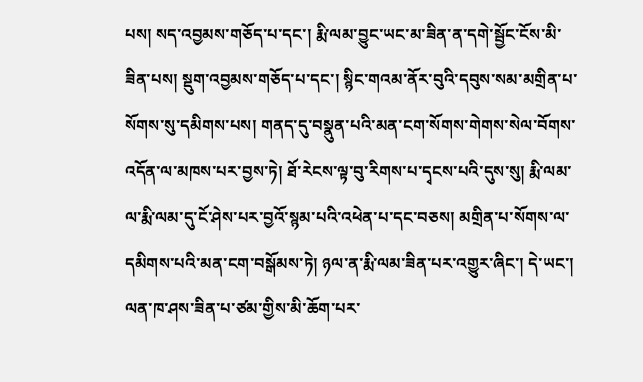པས། སད་འབྱམས་གཅོད་པ་དང་། རྨི་ལམ་བྱུང་ཡང་མ་ཟིན་ན་དགེ་སྦྱོང་ངོས་མི་ཟིན་པས། སྡུག་འབྱམས་གཅོད་པ་དང་། སྙིང་གའམ་ནོར་བུའི་དབུས་སམ་མགྲིན་པ་སོགས་སུ་དམིགས་པས། གནད་དུ་བསྣུན་པའི་མན་ངག་སོགས་གེགས་སེལ་བོགས་འདོན་ལ་མཁས་པར་བྱས་ཏེ། ཐོ་རེངས་ལྟ་བུ་རིགས་པ་དྭངས་པའི་དུས་སུ། རྨི་ལམ་ལ་རྨི་ལམ་དུ་ངོ་ཤེས་པར་བྱའོ་སྙམ་པའི་འཕེན་པ་དང་བཅས། མགྲིན་པ་སོགས་ལ་དམིགས་པའི་མན་ངག་བསྒོམས་ཏེ། ཉལ་ན་རྨི་ལམ་ཟིན་པར་འགྱུར་ཞིང་། དེ་ཡང་། ལན་ཁ་ཤས་ཟིན་པ་ཙམ་གྱིས་མི་ཆོག་པར་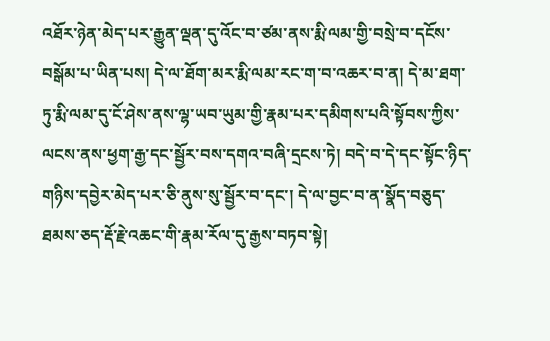འཐོར་ཉེན་མེད་པར་རྒྱུན་ལྡན་དུ་འོང་བ་ཙམ་ནས་རྨི་ལམ་གྱི་བསྲེ་བ་དངོས་བསྒོམ་པ་ཡིན་པས། དེ་ལ་ཐོག་མར་རྨི་ལམ་རང་ག་བ་འཆར་བ་ན། དེ་མ་ཐག་ཏུ་རྨི་ལམ་དུ་ངོ་ཤེས་ནས་ལྷ་ཡབ་ཡུམ་གྱི་རྣམ་པར་དམིགས་པའི་སྟོབས་ཀྱིས་ལངས་ནས་ཕྱག་རྒྱ་དང་སྦྱོར་བས་དགའ་བཞི་དྲངས་ཏེ། བདེ་བ་དེ་དང་སྟོང་ཉིད་གཉིས་དབྱེར་མེད་པར་ཅི་ནུས་སུ་སྦྱོར་བ་དང་། དེ་ལ་བྱང་བ་ན་སྣོད་བཅུད་ཐམས་ཅད་རྡོ་རྗེ་འཆང་གི་རྣམ་རོལ་དུ་རྒྱས་བཏབ་སྟེ།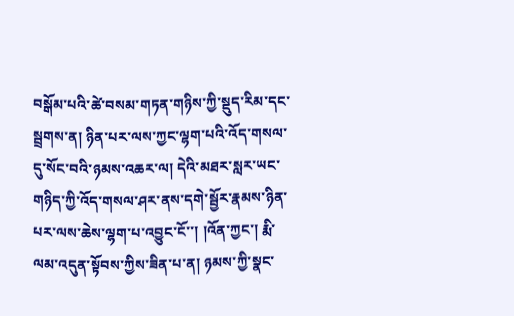བསྒོམ་པའི་ཚེ་བསམ་གཏན་གཉིས་ཀྱི་སྡུད་རིམ་དང་སྦྲགས་ན། ཉིན་པར་ལས་ཀྱང་ལྷག་པའི་འོད་གསལ་དུ་སོང་བའི་ཉམས་འཆར་ལ། དེའི་མཐར་སླར་ཡང་གཉིད་ཀྱི་འོད་གསལ་ཤར་ནས་དགེ་སྦྱོར་རྣམས་ཉིན་པར་ལས་ཆེས་ལྷག་པ་འབྱུང་ངོ་་། །འོན་ཀྱང་། རྨི་ལམ་འདུན་སྟོབས་ཀྱིས་ཟིན་པ་ན། ཉམས་ཀྱི་སྣང་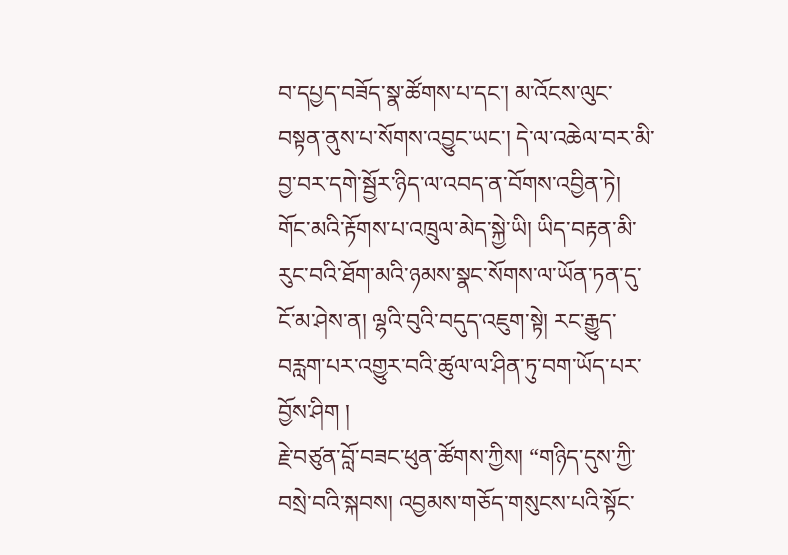བ་དཔྱད་བཟོད་སྣ་ཚོགས་པ་དང་། མ་འོངས་ལུང་བསྟན་ནུས་པ་སོགས་འབྱུང་ཡང་། དེ་ལ་འཆེལ་བར་མི་བྱ་བར་དགེ་སྦྱོར་ཉིད་ལ་འབད་ན་བོགས་འབྱིན་ཏེ། གོང་མའི་རྟོགས་པ་འཁྲུལ་མེད་སྐྱེ་ཡི། ཡིད་བརྟན་མི་རུང་བའི་ཐོག་མའི་ཉམས་སྣང་སོགས་ལ་ཡོན་ཏན་དུ་ངོ་མ་ཤེས་ན། ལྷའི་བུའི་བདུད་འཇུག་སྟེ། རང་རྒྱུད་བརླག་པར་འགྱུར་བའི་ཚུལ་ལ་ཤིན་ཏུ་བག་ཡོད་པར་བྱོས་ཤིག །
རྗེ་བཙུན་བློ་བཟང་ཕུན་ཚོགས་ཀྱིས། “གཉིད་དུས་ཀྱི་བསྲེ་བའི་སྐབས། འབྱམས་གཅོད་གསུངས་པའི་སྟོང་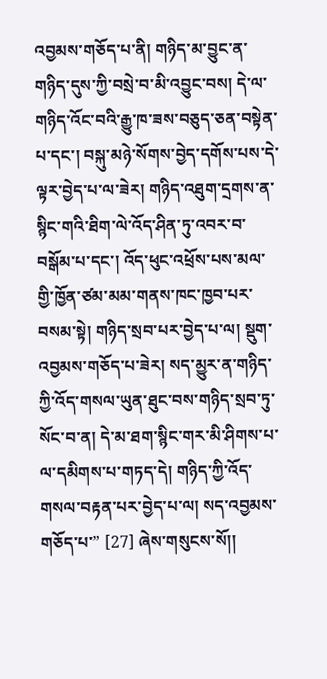འབྱམས་གཅོད་པ་ནི། གཉིད་མ་བྱུང་ན་གཉིད་དུས་ཀྱི་བསྲེ་བ་མི་འབྱུང་བས། དེ་ལ་གཉིད་འོང་བའི་རྒྱུ་ཁ་ཟས་བཅུད་ཅན་བསྟེན་པ་དང་། བསྐུ་མཉེ་སོགས་བྱེད་དགོས་པས་དེ་ལྟར་བྱེད་པ་ལ་ཟེར། གཉིད་འཐུག་དྲགས་ན་སྙིང་གའི་ཐིག་ལེ་འོད་ཤིན་ཏུ་འབར་བ་བསྒོམ་པ་དང་། འོད་ཕུང་འཕྲོས་པས་མལ་གྱི་ཁྱོན་ཙམ་མམ་གནས་ཁང་ཁྱབ་པར་བསམ་སྟེ། གཉིད་སྲབ་པར་བྱེད་པ་ལ། སྡུག་འབྱམས་གཅོད་པ་ཟེར། སད་མྱུར་ན་གཉིད་ཀྱི་འོད་གསལ་ཡུན་ཐུང་བས་གཉིད་སྲབ་ཏུ་སོང་བ་ན། དེ་མ་ཐག་སྙིང་གར་མི་ཤིགས་པ་ལ་དམིགས་པ་གཏད་དེ། གཉིད་ཀྱི་འོད་གསལ་བརྟན་པར་བྱེད་པ་ལ། སད་འབྱམས་གཅོད་པ་” [27] ཞེས་གསུངས་སོ།།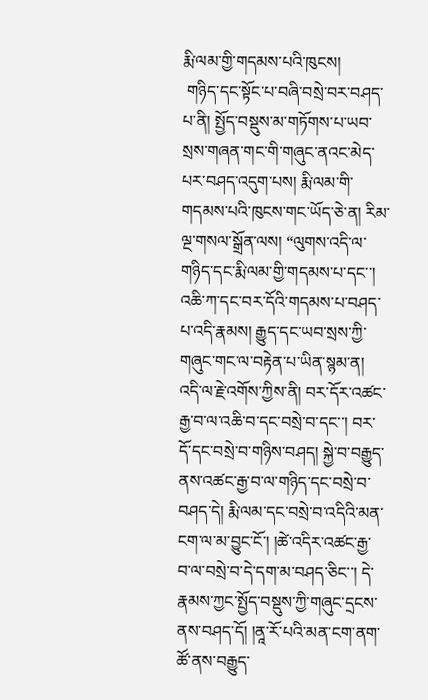རྨི་ལམ་གྱི་གདམས་པའི་ཁུངས།
 གཉིད་དང་སྟོང་པ་བཞི་བསྲེ་བར་བཤད་པ་ནི། སྤྱོད་བསྡུས་མ་གཏོགས་པ་ཡབ་སྲས་གཞན་གང་གི་གཞུང་ནའང་མེད་པར་བཤད་འདུག་པས། རྨི་ལམ་གི་གདམས་པའི་ཁུངས་གང་ཡོད་ཅེ་ན། རིམ་ལྔ་གསལ་སྒྲོན་ལས། “ལུགས་འདི་ལ་གཉིད་དང་རྨི་ལམ་གྱི་གདམས་པ་དང་་། འཆི་ཀ་དང་བར་དོའི་གདམས་པ་བཤད་པ་འདི་རྣམས། རྒྱུད་དང་ཡབ་སྲས་ཀྱི་གཞུང་གང་ལ་བརྟེན་པ་ཡིན་སྙམ་ན། འདི་ལ་རྗེ་འགོས་ཀྱིས་ནི། བར་དོར་འཚང་རྒྱ་བ་ལ་འཆི་བ་དང་བསྲེ་བ་དང་་། བར་དོ་དང་བསྲེ་བ་གཉིས་བཤད། སྐྱེ་བ་བརྒྱུད་ནས་འཚང་རྒྱ་བ་ལ་གཉིད་དང་བསྲེ་བ་བཤད་དེ། རྨི་ལམ་དང་བསྲེ་བ་འདིའི་མན་ངག་ལ་མ་བྱུང་ངོ་། །ཚེ་འདིར་འཚང་རྒྱ་བ་ལ་བསྲེ་བ་དེ་དག་མ་བཤད་ཅིང་་། དེ་རྣམས་ཀྱང་སྤྱོད་བསྡུས་ཀྱི་གཞུང་དྲངས་ནས་བཤད་དོ། །ནཱ་རོ་པའི་མན་ངག་ནག་ཚོ་ནས་བརྒྱུད་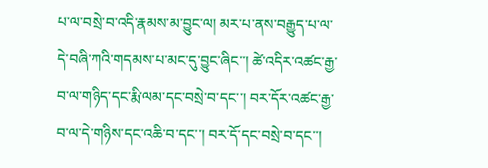པ་ལ་བསྲེ་བ་འདི་རྣམས་མ་བྱུང་ལ། མར་པ་ནས་བརྒྱུད་པ་ལ་དེ་བཞི་ཀའི་གདམས་པ་མང་དུ་བྱུང་ཞིང་་། ཚེ་འདིར་འཚང་རྒྱ་བ་ལ་གཉིད་དང་རྨི་ལམ་དང་བསྲེ་བ་དང་་། བར་དོར་འཚང་རྒྱ་བ་ལ་དེ་གཉིས་དང་འཆི་བ་དང་་། བར་དོ་དང་བསྲེ་བ་དང་་།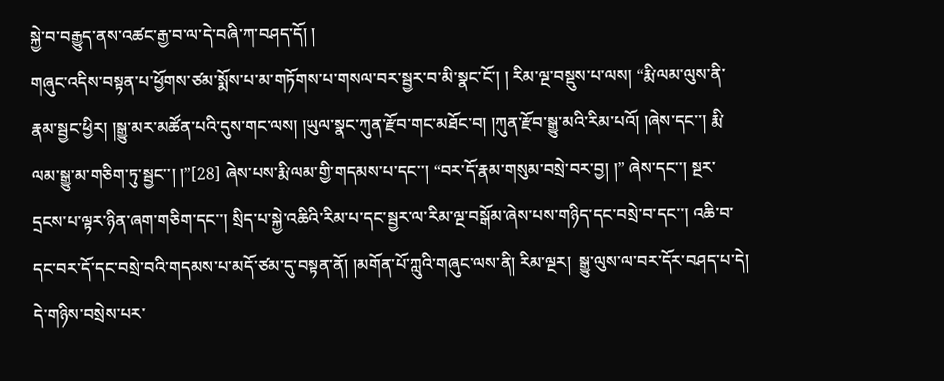སྐྱེ་བ་བརྒྱུད་ནས་འཚང་རྒྱ་བ་ལ་དེ་བཞི་ཀ་བཤད་དོ། །
གཞུང་འདིས་བསྟན་པ་ཕྱོགས་ཙམ་སྨོས་པ་མ་གཏོགས་པ་གསལ་བར་སྦྱར་བ་མི་སྣང་ངོ་། ། རིམ་ལྔ་བསྡུས་པ་ལས། “རྨི་ལམ་ལུས་ནི་རྣམ་སྦྱང་ཕྱིར། །སྒྱུ་མར་མཚོན་པའི་དུས་གང་ལས། །ཡུལ་སྣང་ཀུན་རྫོབ་གང་མཐོང་བ། །ཀུན་རྫོབ་སྒྱུ་མའི་རིམ་པའོ། །ཞེས་དང་་། རྨི་ལམ་སྒྱུ་མ་གཅིག་ཏུ་སྦྱང་་། །”[28] ཞེས་པས་རྨི་ལམ་གྱི་གདམས་པ་དང་་། “བར་དོ་རྣམ་གསུམ་བསྲེ་བར་བྱ། །” ཞེས་དང་་། སྔར་དྲངས་པ་ལྟར་ཉིན་ཞག་གཅིག་དང་་། སྲིད་པ་སྐྱེ་འཆིའི་རིམ་པ་དང་སྦྱར་ལ་རིམ་ལྔ་བསྒོམ་ཞེས་པས་གཉིད་དང་བསྲེ་བ་དང་་། འཆི་བ་དང་བར་དོ་དང་བསྲེ་བའི་གདམས་པ་མདོ་ཙམ་དུ་བསྟན་ནོ། །མགོན་པོ་ཀླུའི་གཞུང་ལས་ནི། རིམ་ལྔར།  སྒྱུ་ལུས་ལ་བར་དོར་བཤད་པ་དེ། དེ་གཉིས་བསྲེས་པར་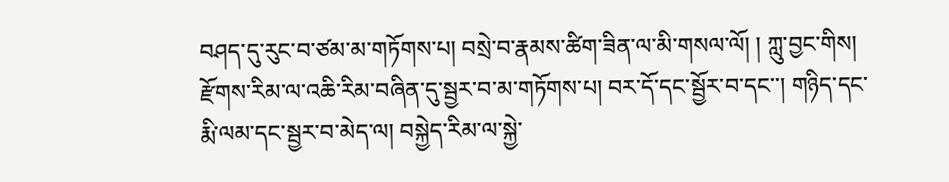བཤད་དུ་རུང་བ་ཙམ་མ་གཏོགས་པ། བསྲེ་བ་རྣམས་ཚིག་ཟིན་ལ་མི་གསལ་ལོ། ། ཀླུ་བྱང་གིས། རྫོགས་རིམ་ལ་འཆི་རིམ་བཞིན་དུ་སྦྱར་བ་མ་གཏོགས་པ། བར་དོ་དང་སྦྱོར་བ་དང་་། གཉིད་དང་རྨི་ལམ་དང་སྦྱར་བ་མེད་ལ། བསྐྱེད་རིམ་ལ་སྐྱེ་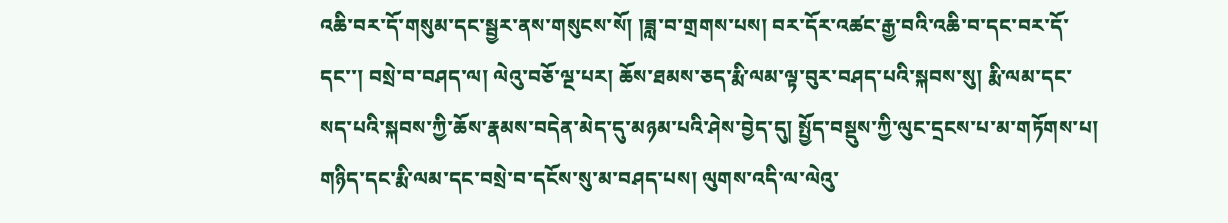འཆི་བར་དོ་གསུམ་དང་སྦྱར་ནས་གསུངས་སོ། །ཟླ་བ་གྲགས་པས། བར་དོར་འཚང་རྒྱ་བའི་འཆི་བ་དང་བར་དོ་དང་་། བསྲེ་བ་བཤད་ལ། ལེའུ་བཅོ་ལྔ་པར། ཆོས་ཐམས་ཅད་རྨི་ལམ་ལྟ་བུར་བཤད་པའི་སྐབས་སུ། རྨི་ལམ་དང་སད་པའི་སྐབས་ཀྱི་ཆོས་རྣམས་བདེན་མེད་དུ་མཉམ་པའི་ཤེས་བྱེད་དུ། སྤྱོད་བསྡུས་ཀྱི་ལུང་དྲངས་པ་མ་གཏོགས་པ། གཉིད་དང་རྨི་ལམ་དང་བསྲེ་བ་དངོས་སུ་མ་བཤད་པས། ལུགས་འདི་ལ་ལེའུ་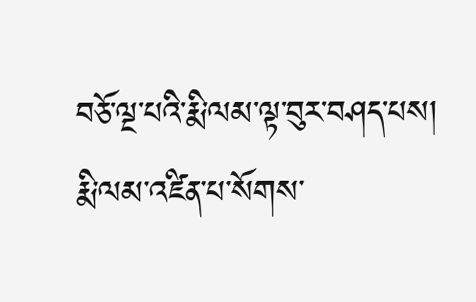བཅོ་ལྔ་པའི་རྨི་ལམ་ལྟ་བུར་བཤད་པས། རྨི་ལམ་འཛིན་པ་སོགས་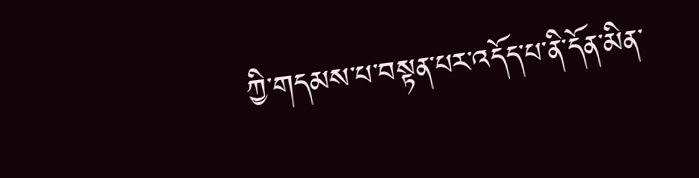ཀྱི་གདམས་པ་བསྟན་པར་འདོད་པ་ནི་དོན་མིན་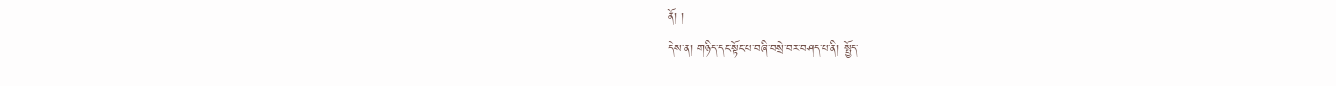ནོ། །
དེས་ན། གཉིད་དང་སྟོང་པ་བཞི་བསྲེ་བར་བཤད་པ་ནི། སྤྱོད་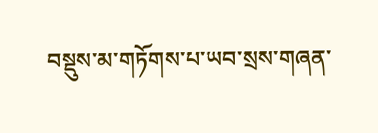བསྡུས་མ་གཏོགས་པ་ཡབ་སྲས་གཞན་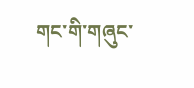གང་གི་གཞུང་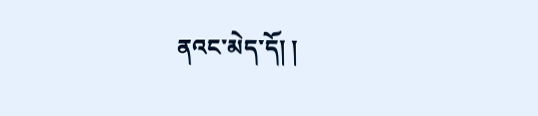ནའང་མེད་དོ། །